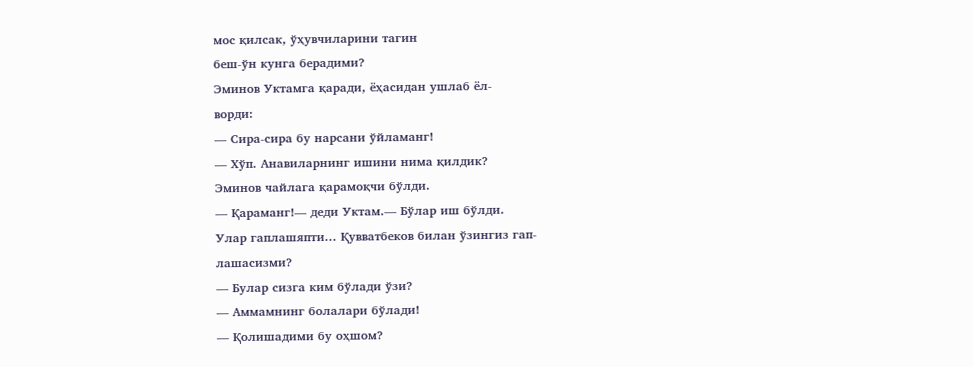мос қилсак, ўҳувчиларини тагин
беш-ўн кунга берадими?
Эминов Уктамга қаради, ёҳасидан ушлаб ёл-
ворди:
— Сира-сира бу нарсани ўйламанг!
— Хўп. Анавиларнинг ишини нима қилдик?
Эминов чайлага қарамоқчи бўлди.
— Қараманг!— деди Уктам.— Бўлар иш бўлди.
Улар гаплашяпти... Қувватбеков билан ўзингиз гап-
лашасизми?
— Булар сизга ким бўлади ўзи?
— Аммамнинг болалари бўлади!
— Қолишадими бу оҳшом?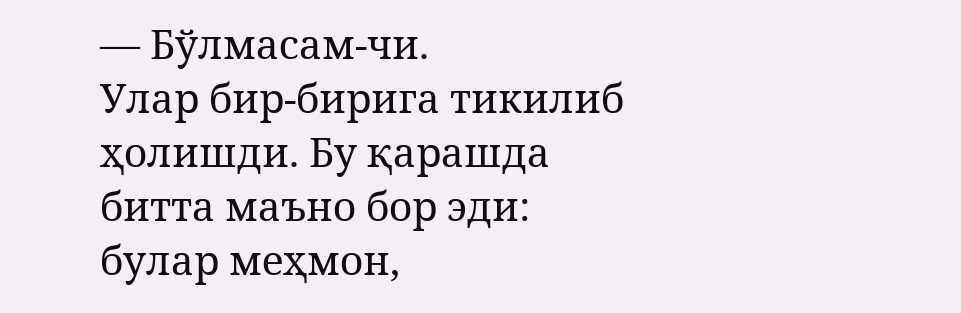— Бўлмасам-чи.
Улар бир-бирига тикилиб ҳолишди. Бу қарашда
битта маъно бор эди: булар меҳмон,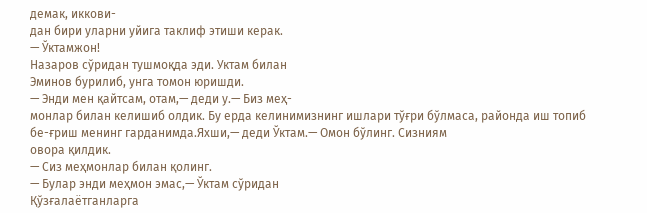демак, иккови-
дан бири уларни уйига таклиф этиши керак.
— Ўктамжон!
Назаров сўридан тушмоқда эди. Уктам билан
Эминов бурилиб, унга томон юришди.
— Энди мен қайтсам, отам,— деди у.— Биз меҳ-
монлар билан келишиб олдик. Бу ерда келинимизнинг ишлари тўғри бўлмаса, районда иш топиб бе-ғриш менинг гарданимда.Яхши,— деди Ўктам.— Омон бўлинг. Сизниям
овора қилдик.
— Сиз меҳмонлар билан қолинг.
— Булар энди меҳмон эмас,— Ўктам сўридан
Қўзғалаётганларга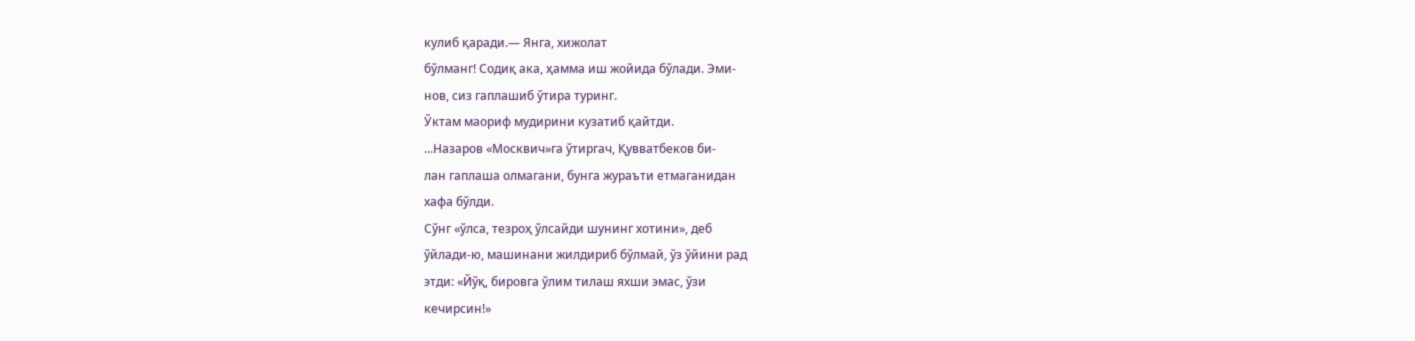кулиб қаради.— Янга, хижолат
бўлманг! Содиқ ака, ҳамма иш жойида бўлади. Эми-
нов, сиз гаплашиб ўтира туринг.
Ўктам маориф мудирини кузатиб қайтди.
...Назаров «Москвич»га ўтиргач, Қувватбеков би-
лан гаплаша олмагани, бунга жураъти етмаганидан
хафа бўлди.
Сўнг «ўлса, тезроҳ ўлсайди шунинг хотини», деб
ўйлади-ю, машинани жилдириб бўлмай, ўз ўйини рад
этди: «Йўқ, бировга ўлим тилаш яхши эмас, ўзи
кечирсин!»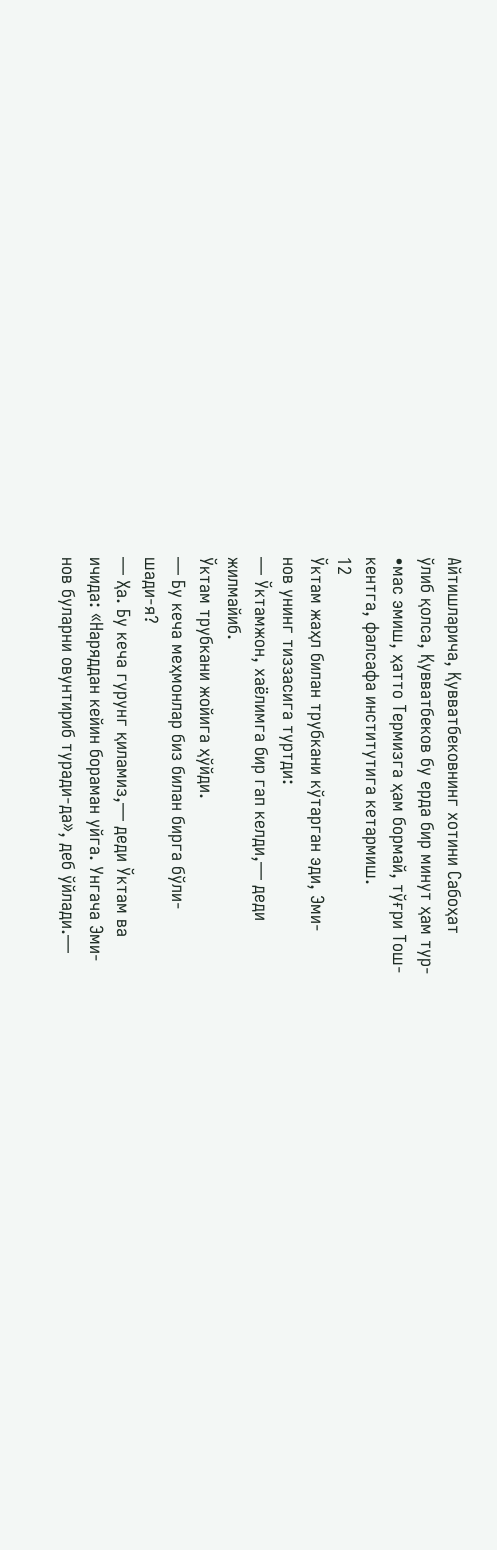Айтишларича, Қувватбековнинг хотини Сабоҳат
ўлиб қолса, Қувватбеков бу ерда бир минут ҳам тур-
•мас эмиш, ҳатто Термизга ҳам бормай, тўғри Тош-
кентга, фалсафа институтига кетармиш.
12
Ўктам жаҳл билан трубкани кўтарган эди, Эми-
нов унинг тиззасига туртди:
— Ўктамжон, хаёлимга бир гап келди,— деди
жилмайиб.
Ўктам трубкани жойига ҳўйди.
— Бу кеча меҳмонлар биз билан бирга бўли-
шади-я?
— Ҳа. Бу кеча гурунг қиламиз,— деди Ўктам ва
ичида: «Наряддан кейин бораман уйга. Унгача Эми-
нов буларни овунтириб туради-да», деб ўйлади.—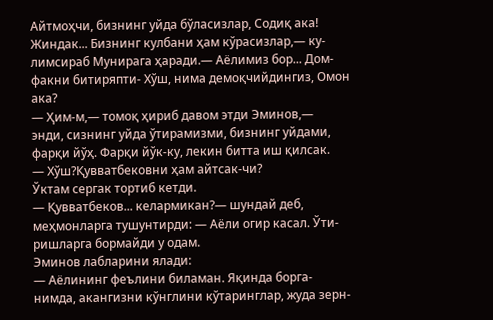Айтмоҳчи, бизнинг уйда бўласизлар, Содиқ ака!
Жиндак... Бизнинг кулбани ҳам кўрасизлар,— ку-
лимсираб Мунирага ҳаради.— Аёлимиз бор... Дом-
факни битиряпти- Хўш, нима демоқчийдингиз, Омон
ака?
— Ҳим-м,— томоқ ҳириб давом этди Эминов,—
энди, сизнинг уйда ўтирамизми, бизнинг уйдами,
фарқи йўҳ. Фарқи йўк-ку, лекин битта иш қилсак.
— Хўш?Қувватбековни ҳам айтсак-чи?
Ўктам сергак тортиб кетди.
— Қувватбеков... келармикан?— шундай деб,
меҳмонларга тушунтирди: — Аёли огир касал. Ўти-
ришларга бормайди у одам.
Эминов лабларини ялади:
— Аёлининг феълини биламан. Яқинда борга-
нимда, акангизни кўнглини кўтаринглар, жуда зерн-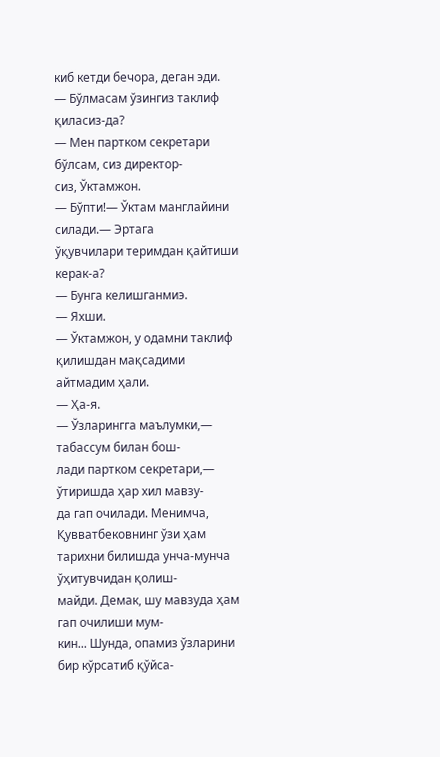киб кетди бечора, деган эди.
— Бўлмасам ўзингиз таклиф қиласиз-да?
— Мен партком секретари бўлсам, сиз директор-
сиз, Ўктамжон.
— Бўпти!— Ўктам манглайини силади.— Эртага
ўқувчилари теримдан қайтиши керак-а?
— Бунга келишганмиэ.
— Яхши.
— Ўктамжон, у одамни таклиф қилишдан мақсадими айтмадим ҳали.
— Ҳа-я.
— Ўзларингга маълумки,— табассум билан бош-
лади партком секретари,— ўтиришда ҳар хил мавзу-
да гап очилади. Менимча, Қувватбековнинг ўзи ҳам
тарихни билишда унча-мунча ўҳитувчидан қолиш-
майди. Демак, шу мавзуда ҳам гап очилиши мум-
кин... Шунда, опамиз ўзларини бир кўрсатиб қўйса-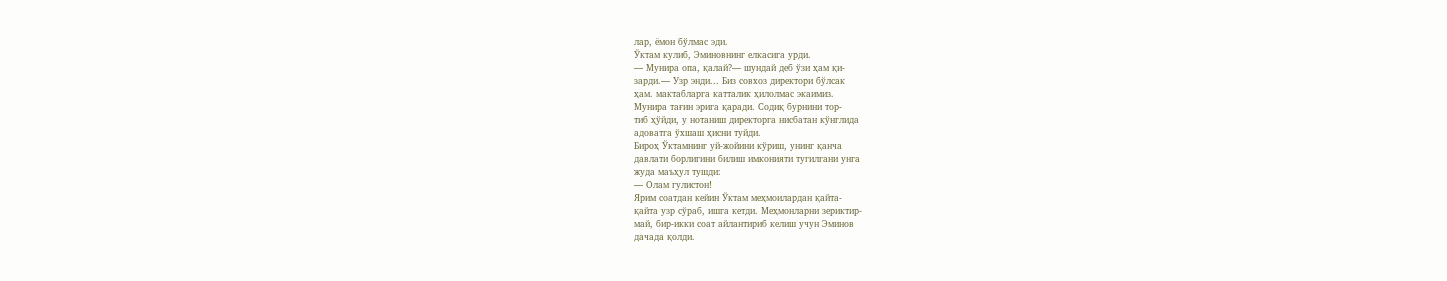лар, ёмон бўлмас эди.
Ўктам кулиб, Эминовнинг елкасига урди.
— Мунира опа, қалай?— шундай деб ўзи ҳам қи-
зарди.— Узр энди... Биз совхоз директори бўлсак
ҳам. мактабларга катталик ҳилолмас экаимиз.
Мунира тағин эрига қаради. Содиқ бурнини тор-
тиб ҳўйди, у нотаниш директорга нисбатан кўнглида
адоватга ўхшаш ҳисни туйди.
Бироҳ Ўктамнинг уй-жойини кўриш, унинг қанча
давлати борлигини билиш имконияти тугилгани унга
жуда маъҳул тушди:
— Олам гулистон!
Ярим соатдан кейин Ўктам меҳмоилардан қайта-
қайта узр сўраб, ишга кетди. Меҳмонларни зериктир-
май, бир-икки соат айлантириб келиш учун Эминов
дачада қолди.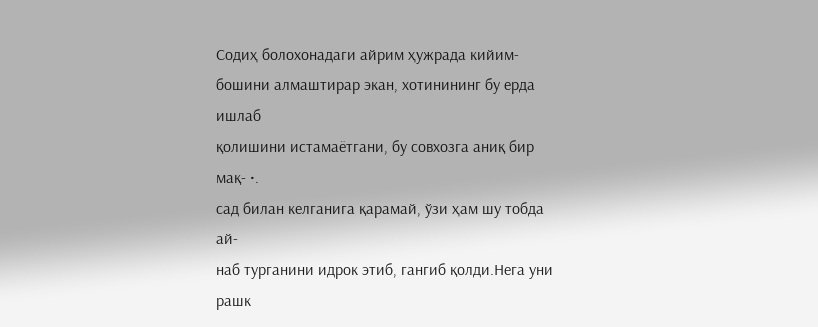Содиҳ болохонадаги айрим ҳужрада кийим-бошини алмаштирар экан, хотинининг бу ерда ишлаб
қолишини истамаётгани, бу совхозга аниқ бир мақ- •.
сад билан келганига қарамай, ўзи ҳам шу тобда ай-
наб турганини идрок этиб, гангиб қолди.Нега уни рашк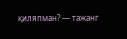қиляпман? — тажанг